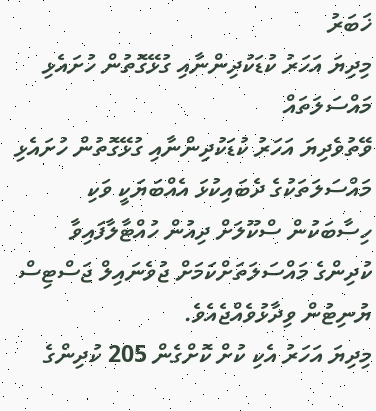ޚަބަރު
މިދިޔަ އަހަރު ކުޑަކުދިންނާއި ގުޅޭގޮތުން ހުށައެޅި މައްސަލަތައް
ވޭތުވެދިޔަ އަހަރު ކުޑަކުދިންނާއި ގުޅޭގޮތުން ހުށައެޅި މައްސަލަތަކުގެ ދެބައިކުޅަ އެއްބަޔަކީ ވަކި ހިސާބަކުން ސްކޫލަށް ދިއުން ހުއްޓާލާފައިވާ ކުދިންގެ މައްސަލަތަށްކަމަށް ޖުވެނައިލް ޖަސްޓިސް ޔުނިޓުން ވިދާޅުވެއްޖެއެވެ.
މިދިޔަ އަހަރު އެކި ކުށް ކޮށްގެން 205 ކުދިންގެ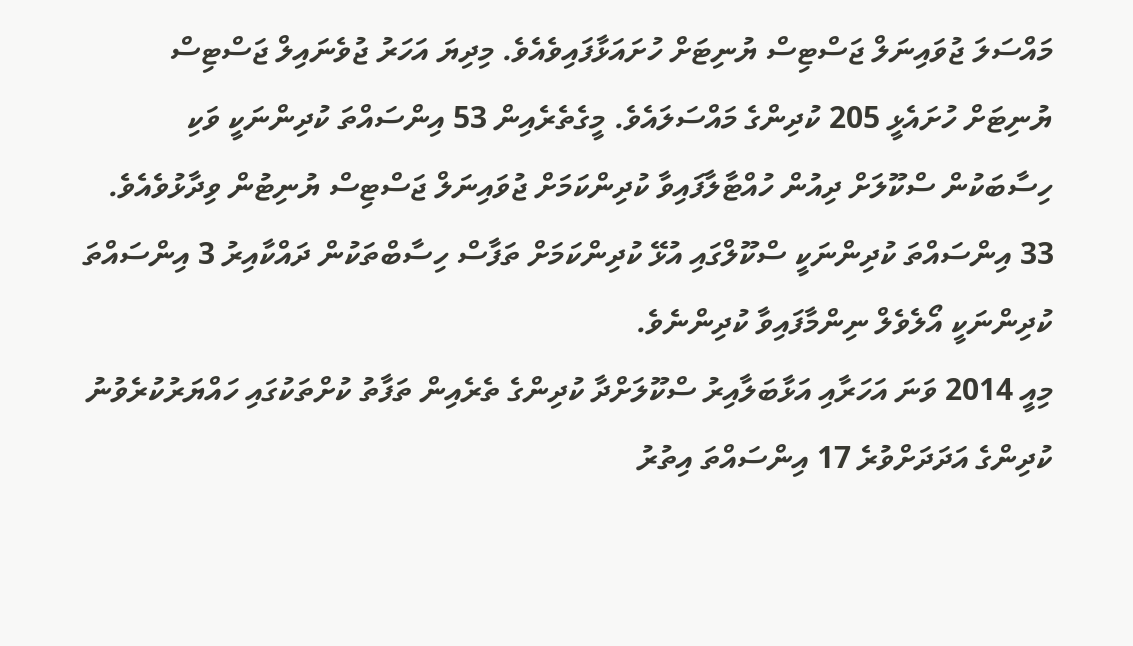މައްސަލަ ޖުވައިނަލް ޖަސްޓިސް ޔުނިޓަށް ހުށައަޅާފައިވެއެވެ. މިދިޔަ އަހަރު ޖުވެނައިލް ޖަސްޓިސް ޔުނިޓަށް ހުށައެޅީ 205 ކުދިންގެ މައްސަލައެވެ. މީގެތެރެއިން 53 އިންސައްތަ ކުދިންނަކީ ވަކި ހިސާބަކުން ސްކޫލަށް ދިއުން ހުއްޓާލާފައިވާ ކުދިންކަމަށް ޖުވައިނަލް ޖަސްޓިސް ޔުނިޓުން ވިދާޅުވެއެވެ. 33 އިންސައްތަ ކުދިންނަކީ ސްކޫލްގައި އުޅޭ ކުދިންކަމަށް ތަފާސް ހިސާބްތަކުން ދައްކާއިރު 3 އިންސައްތަ ކުދިންނަކީ އޯލެވެލް ނިންމާފައިވާ ކުދިންނެވެ.
މިއީ 2014 ވަނަ އަހަރާއި އަޅާބަލާއިރު ސްކޫލަށްދާ ކުދިންގެ ތެރެއިން ތަފާތު ކުށްތަކުގައި ހައްޔަރުކުރެވުނު ކުދިންގެ އަދަދަށްވުރެ 17 އިންސައްތަ އިތުރު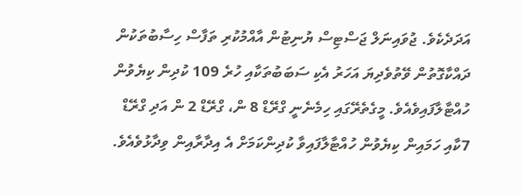އަދަދެކެވެ. ޖުވައިނަލް ޖަސްޓިސް ޔުނިޓުން އާއްމުކުރި ތަފާސް ހިސާބުތަކުން ދައްކާގޮތުން ވޭތުވެދިޔަ އަހަރު އެކި ސަބަބުތަކާއި ހުރެ 109 ކުދިން ކިޔެވުން ހުއްޓާލާފައިވެއެވެ. މީގެތެރޭގައި ހިމެނެނީ ގްރޭޑް 8 ން، ގްރޭޑް 2 ން އަދި ގްރޭޑް 7ކާއި ހަމައިން ކިޔެވުން ހުއްޓާލާފައިވާ ކުދިންކަމަށް އެ އިދާރާއިން ވިދާޅުވެއެވެ.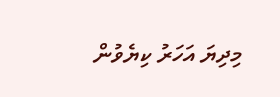މިދިޔަ އަހަރު ކިޔެވުން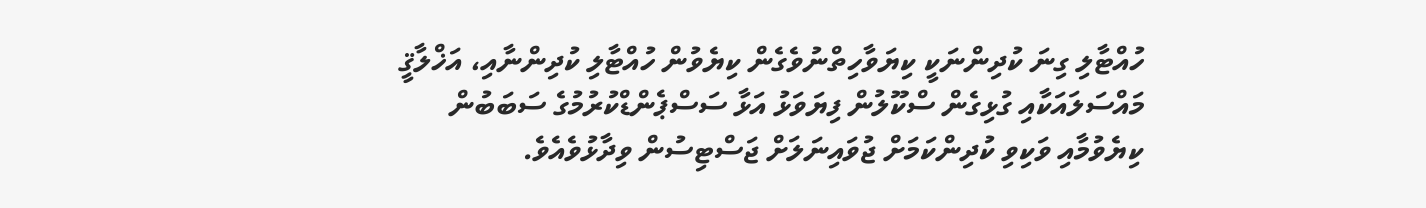ހުއްޓާލި ގިނަ ކުދިންނަކީ ކިޔަވާހިތްނުވެގެން ކިޔެވުން ހުއްޓާލި ކުދިންނާއި، އަޚްލާޤީ މައްސަލައަކާއި ގުޅިގެން ސްކޫލުން ފިޔަވަޅު އަޅާ ސަސްޕެންޑްކުރުމުގެ ސަބަބުން ކިޔެވުމާއި ވަކިވި ކުދިންކަމަށް ޖުވައިނަލަށް ޖަސްޓިސުން ވިދާޅުވެއެވެ.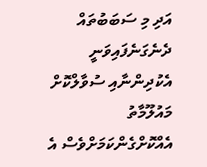އަދި މި ސަބަބުތައް ދެނެގަނެފައިވަނީ އެކުދިންނާއި ސުވާލްކޮށް މައުލޫމާތު އެއްކޮށްގެންކަމަށްވެސް އެ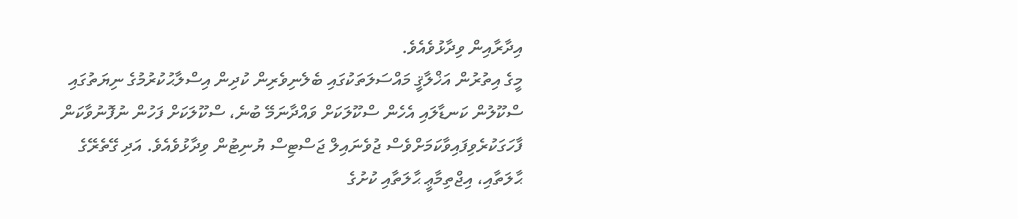އިދާރާއިން ވިދާޅުވެއެވެ.
މީގެ އިތުރުން އަޚްލާޤީ މައްސަލަތަކުގައި ބެލެނިވެރިން ކުދިން އިސްލާޙުކުރުމުގެ ނިޔަތުގައި ސްކޫލުން ކަނޑާލައި އެހެން ސްކޫލަކަށް ވައްދާނަމޭ ބުނެ، ސްކޫލަކަށް ފަހުން ނުފޮނުވާކަން ފާހަގަކުރެވިފައިވާކަމަށްވެސް ޖުވެނައިލް ޖަސްޓިސް ޔުނިޓުން ވިދާޅުވެއެވެ. އަދި ގޭތެރޭގެ ޙާލަތާއި، އިޖްތިމާޢީ ޙާލަތާއި ކުށުގެ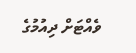ވެއްޓަށް ދިއުމުގެ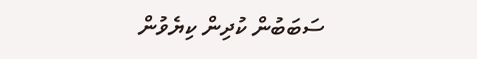ސަބަބުން ކުދިން ކިޔެވުން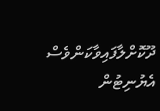ދޫކޮށްލާފައިވާކަންވެސް އެޔުނިޓުން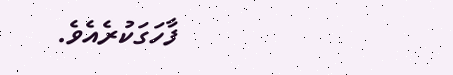ފާހަގަކުރެއެވެ.